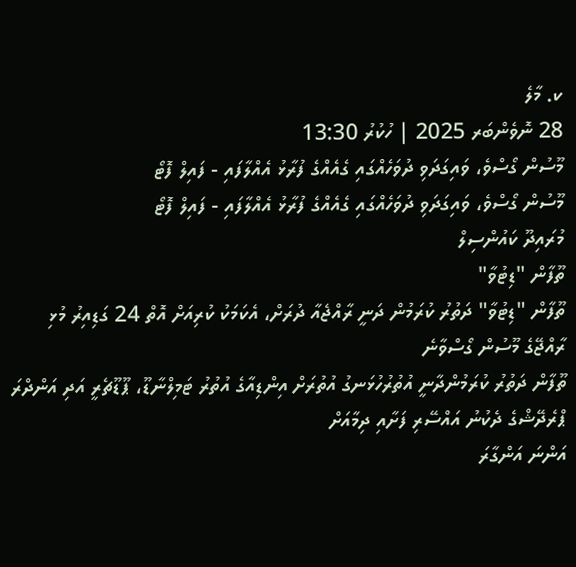ކ. މާލެ
28 ނޮވެންބަރ 2025 | ހުކުރު 13:30
މޫސުން ގޯސްވެ، ވައިގަދަވި ދުވަހެއްގައި ގެއެއްގެ ފުރާޅު އެއްލާފައި - ފައިލް ފޮޓޯ
މޫސުން ގޯސްވެ، ވައިގަދަވި ދުވަހެއްގައި ގެއެއްގެ ފުރާޅު އެއްލާފައި - ފައިލް ފޮޓޯ
މުރައިދޫ ކައުންސިލް
ތޫފާން "ޑިޓުވާ"
ތޫފާން "ޑިޓުވާ" ދަތުރު ކުރަމުން ދަނީ ރާއްޖެއާ ދުރަށް، އެކަމަކު ކުރިއަށް އޮތް 24 ގަޑިއިރު މުޅި ރާއްޖޭގެ މޫސުން ގޯސްވާނެ
ތޫފާން ދަތުރު ކުރަމުންދާނީ އުތުރުހުޅަނގު އުތުރަށް އިންޑިއާގެ އުތުރު ޓަމިލްނާޑޫ، ޕޫޑޫޗެރީ އަދި އަންދްރަ ޕްރެދޭޝްގެ ދެކުނު އައްސޭރި ފަށާއި ދިމާއަށް
އަންނަ އަންގާރަ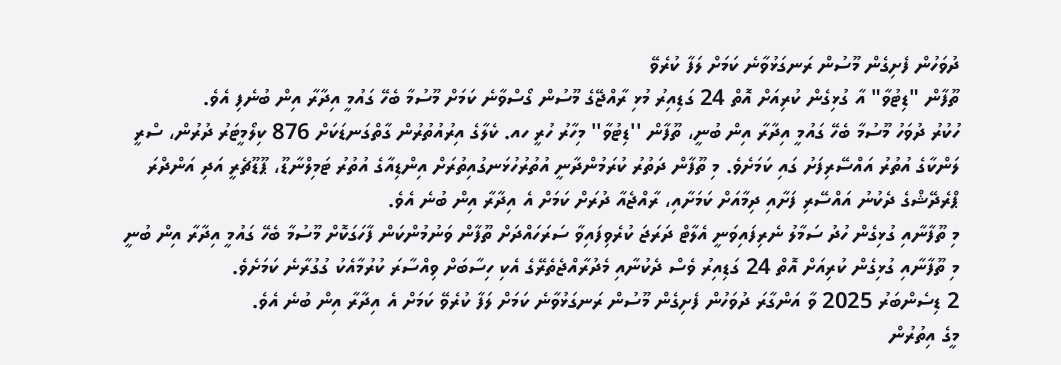ދުވަހުން ފެށިގެން މޫސުން ރަނގަޅުވާނެ ކަމަށް ލަފާ ކުރެވޭ
ތޫފާން "ޑިޓުވާ" އާ ގުޅިގެން ކުރިއަށް އޮތް 24 ގަޑިއިރު މުޅި ރާއްޖޭގެ މޫސުން ގޯސްވާނެ ކަމަށް މޫސުމާ ބެހޭ ގައުމީ އިދާރާ އިން ބުނެފި އެވެ.
ހުކުރު ދުވަހު މޫސުމާ ބެހޭ ގައުމީ އިދާރާ އިން ބުނީ، ތޫފާން ''ޑިޓުވާ'' މިހާރު ހުރީ ހއ. ކެލާގެ އިރުއުތުރުން ގާތްގަނޑަކަށް 876 ކިލޯމީޓަރު ދުރުން، ސްރީ ލަންކާގެ އުތުރު އައްސޭރިފަށު ގައި ކަމަށެވެ. މި ތޫފާން ދަތުރު ކުރަމުންދާނީ އުތުރުހުޅަނގުއިތުރަށް އިންޑިއާގެ އުތުރު ޓަމިލްނާޑޫ، ޕޫޑޫޗެރީ އަދި އަންދްރަ ޕްރެދޭޝްގެ ދެކުނު އައްސޭރި ފަށާއި ދިމާއަށް ކަމަށާއި، ރާއްޖެއާ ދުރަށް ކަމަށް އެ އިދާރާ އިން ބުނެ އެވެ.
މި ތޫފާނާއި ގުޅިގެން ހުދު ސަމާލު ނެރިފައިވަނީ އެލާޓް ދަރަޖަ ކުރެވިފައިވާ ސަރަހައްދަށް ތޫފާން ވަނުމުންކަން ފާހަގަކޮށް މޫސުމާ ބެހޭ ގައުމީ އިދާރާ އިން ބުނީ މި ތޫފާނާއި ގުޅިގެން ކުރިއަށް އޮތް 24 ގަޑިއިރު ވެސް ދެކުނާއި މެދުރާއްޖެތެރޭގެ އެކި ހިސާބަށް ވިއްސާރަ ކުރުމާއެކު ގުގުރާނެ ކަމަށެވެ.
2 ޑިސެންބަރު 2025 ވާ އަންގާރަ ދުވަހުން ފެށިގެން މޫސުން ރަނގަޅުވާނެ ކަމަށް ލަފާ ކުރެވޭ ކަމަށް އެ އިދާރާ އިން ބުނެ އެވެ.
މީގެ އިތުރުން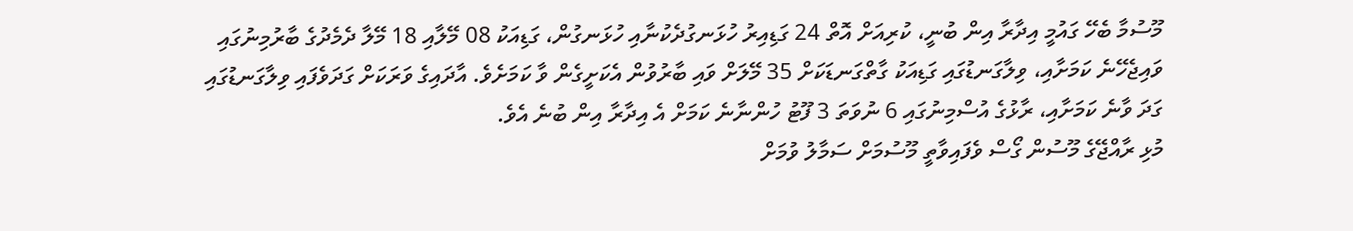މޫސުމާ ބެހޭ ގައުމީ އިދާރާ އިން ބުނީ، ކުރިއަށް އޮތް 24 ގަޑިއިރު ހުޅަނގުދެކުނާއި ހުޅަނގުން، ގަޑިއަކު 08 މޭލާއި 18 މޭލާ ދެމެދުގެ ބާރުމިނުގައި ވައިޖެހޭނެ ކަމަށާއި، ވިލާގަނޑުގައި ގަޑިއަކު ގާތްގަނޑަކަށް 35 މޭލަށް ވައި ބާރުވުން އެކަށީގެން ވާ ކަމަށެވެ. އާދައިގެ ވަރަކަށް ގަދަވެފައި ވިލާގަނޑުގައި ގަދަ ވާނެ ކަމަށާއި، ރާޅުގެ އުސްމިނުގައި 6 ނުވަތަ 3 ފޫޓު ހުންނާނެ ކަމަށް އެ އިދާރާ އިން ބުނެ އެވެ.
މުޅި ރާއްޖޭގެ މޫސުން ގޯސް ވެފައިވާތީ މޫސުމަށް ސަމާލު ވުމަށް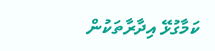ކަމާގުޅޭ އިދާރާތަކުން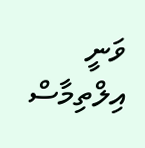ވަނީ އިލްތިމާސް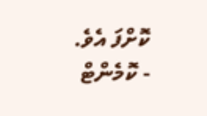ކޮށްފަ އެވެ.
- ކޮމެންޓް